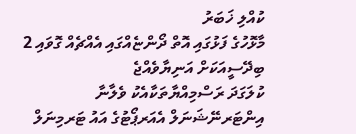ކުއްލި ޚަބަރު
މާޅޮހުގެ ފަޅުގައި އޮތް ދޯންޏެއްގައި އެއްޗެއް ގޮވައި 2 ބިދޭސީއަކަށް އަނިޔާވެއްޖެ
ކުލަގަދަ ރަސްމިއްޔާތަކާއެކު ވެލާނާ އިންޓަރނޭޝަނަލް އެއަރޕޯޓުގެ އައު ޓަރމިނަލް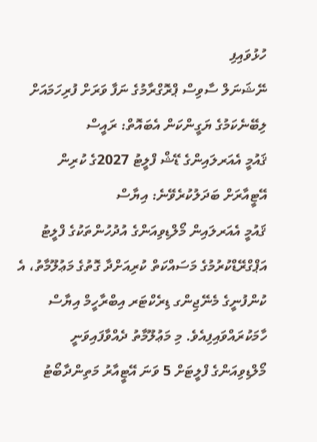ހުޅުވައިފި
ނޭޝަނަލް ސާވިސް ޕްރޮގްރާމުގެ ނަފާ ވަރަށް ފުރިހަމައަށް ލިބޭނެކަމުގެ ޔަގީންކަން އެބައޮތް: ރައީސް
ޤައުމީ އެއަރލައިންގެ ޑޭޝް ފްލީޓު 2027ގެ ކުރިން އޭޓީއާރަށް ބަދަލުކުރެވޭނެ: އިޔާސް
ޤައުމީ އެއަރލައިން މޯލްޑިވިއަންގެ އުދުހުންތަކުގެ ފްލީޓު އަޕްގްރޭޑްކުރުމުގެ މަސައްކަތް ކުރިއަށްދާ ގޮތުގެ މަޢުލޫމާތު، އެ ކުންފުނީގެ މެނޭޖިންގ ޑިރެކްޓަރ އިބްރާހީމް އިޔާސް ހާމަކުރައްވައިފިއެވެ. މި މަޢުލޫމާތު ދެއްވާފައިވަނީ މޯލްޑިވިއަންގެ ފްލީޓަށް 5 ވަނަ އޭޓީއާރު މަތިންދާބޯޓު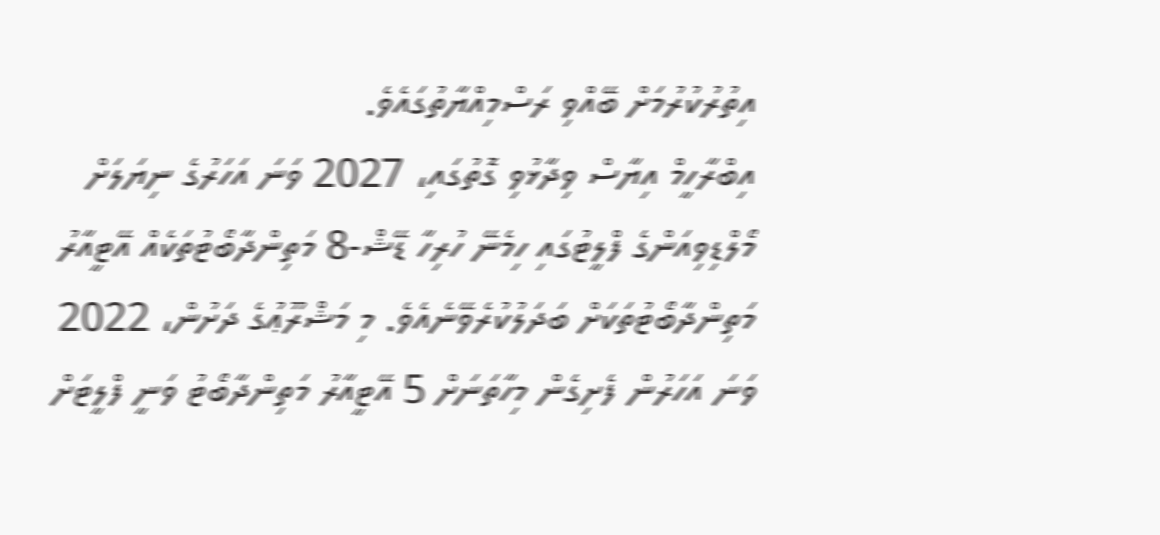އިތުރުކުރުމަށް ބޭއްވި ރަސްމިއްޔާތުގައެވެ.
އިބްރާހީމް އިޔާސް ވިދާޅުވި ގޮތުގައި، 2027 ވަނަ އަހަރުގެ ނިޔަލަށް މޯލްޑިވިއަންގެ ފްލީޓުގައި ހިމެނޭ ހުރިހާ ޑޭޝް-8 މަތިންދާބޯޓުތަކެއް އޭޓީއާރު މަތިންދާބޯޓުތަކަށް ބަދަލުކުރެވޭނެއެވެ. މި މަޝްރޫޢުގެ ދަށުން، 2022 ވަނަ އަހަރުން ފެށިގެން މިހާތަނަށް 5 އޭޓީއާރު މަތިންދާބޯޓު ވަނީ ފްލީޓަށް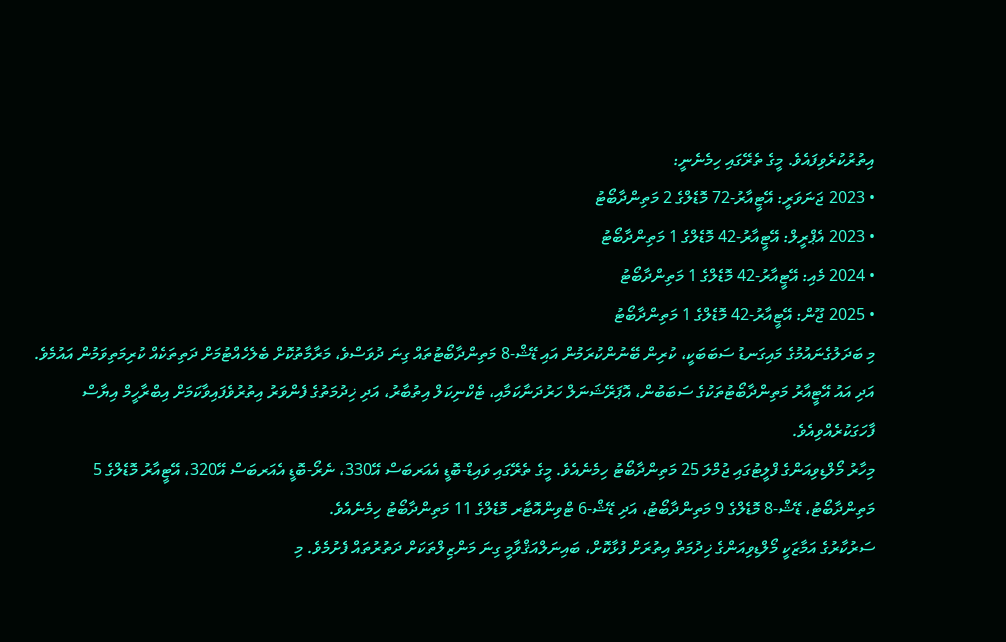އިތުރުކުރެވިފައެވެ. މީގެ ތެރޭގައި ހިމެނެނީ:
• 2023 ޖަނަވަރީ: އޭޓީއާރު-72 މޮޑެލްގެ 2 މަތިންދާބޯޓު
• 2023 އެޕްރީލް: އޭޓީއާރު-42 މޮޑެލްގެ 1 މަތިންދާބޯޓު
• 2024 މެއި: އޭޓީއާރު-42 މޮޑެލްގެ 1 މަތިންދާބޯޓު
• 2025 ޖޫން: އޭޓީއާރު-42 މޮޑެލްގެ 1 މަތިންދާބޯޓު
މި ބަދަލުގެނައުމުގެ މައިގަނޑު ސަބަބަކީ، ކުރިން ބޭނުންކުރަމުން އައި ޑޭޝް-8 މަތިންދާބޯޓުތައް ގިނަ ދުވަސްވެ، މަރާމާތުކޮށް ބެލެހެއްޓުމަށް ދަތިތަކެއް ކުރިމަތިވަމުން އައުމެވެ. އަދި އައު އޭޓީއާރު މަތިންދާބޯޓުތަކުގެ ސަބަބުން، އޮޕަރޭޝަނަލް ހަރުދަނާކަމާއި، ޓެކްނިކަލް އިތުބާރު، އަދި ޚިދުމަތުގެ ފެންވަރު އިތުރުވެފައިވާކަމަށް އިބްރާހީމް އިޔާސް ފާހަގަކުރެއްވިއެވެ.
މިހާރު މޯލްޑިވިއަންގެ ފްލީޓުގައި ޖުމްލަ 25 މަތިންދާބޯޓު ހިމެނެއެވެ. މީގެ ތެރޭގައި ވައިޑް-ބޮޑީ އެއަރބަސް އޭ330، ނެރޯ-ބޮޑީ އެއަރބަސް އޭ320، އޭޓީއާރު މޮޑެލްގެ 5 މަތިންދާބޯޓު، ޑޭޝް-8 މޮޑެލްގެ 9 މަތިންދާބޯޓު، އަދި ޑޭޝް-6 ޓްވިންއޮޓާރ މޮޑެލްގެ 11 މަތިންދާބޯޓު ހިމެނެއެވެ.
ސަރުކާރުގެ އަމާޒަކީ މޯލްޑިވިއަންގެ ޚިދުމަތް އިތުރަށް ފުޅާކޮށް، ބައިނަލްއަޤްވާމީ ގިނަ މަންޒިލްތަކަށް ދަތުރުތައް ފެށުމެވެ. މި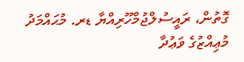ގޮތުން، ރައީސުލްޖުމްހޫރިއްޔާ ޑރ. މުޙައްމަދު މުޢިއްޒުގެ ވަޢުދާ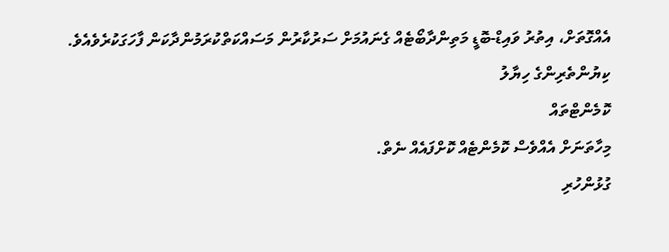އެއްގޮތަށް، އިތުރު ވައިޑް-ބޮޑީ މަތިންދާބޯޓެއް ގެނައުމަށް ސަރުކާރުން މަސައްކަތްކުރަމުންދާކަން ފާހަގަކުރެވެއެވެ.
ކިޔުންތެރިންގެ ހިޔާލު
ކޮމެންޓްތައް
މިހާތަނަށް އެއްވެސް ކޮމެންޓެއް ކޮށްފައެއް ނެތް.
ގުޅުންހުރި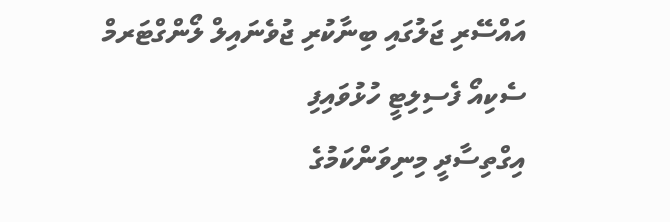އައްސޭރި ޖަލުގައި ބިނާކުރި ޖުވެނައިލް ލޯންގްޓަރމް ސެކިއޯ ފެސިލިޓީ ހުޅުވައިފި
އިގްތިސާދީ މިނިވަންކަމުގެ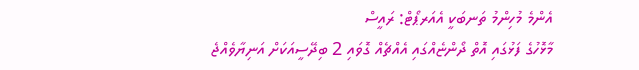އެންމެ މުހިންމު ތަނބަކީ އެއަރޕޯޓް: ރައީސް
މާޅޮހުގެ ފަޅުގައި އޮތް ދޯންޏެއްގައި އެއްޗެއް ގޮވައި 2 ބިދޭސީއަކަށް އަނިޔާވެއްޖެ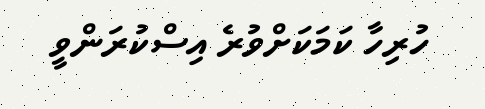ހުރިހާ ކަމަކަށްވުރެ އިސްކުރަންވީ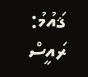ޤައުމު: ރައީސް